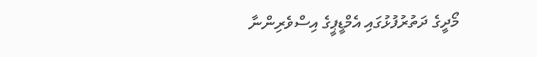މޯދީގެ ދަތުރުފުޅުގައި އެމްޑީޕީގެ އިސްވެރިންނާ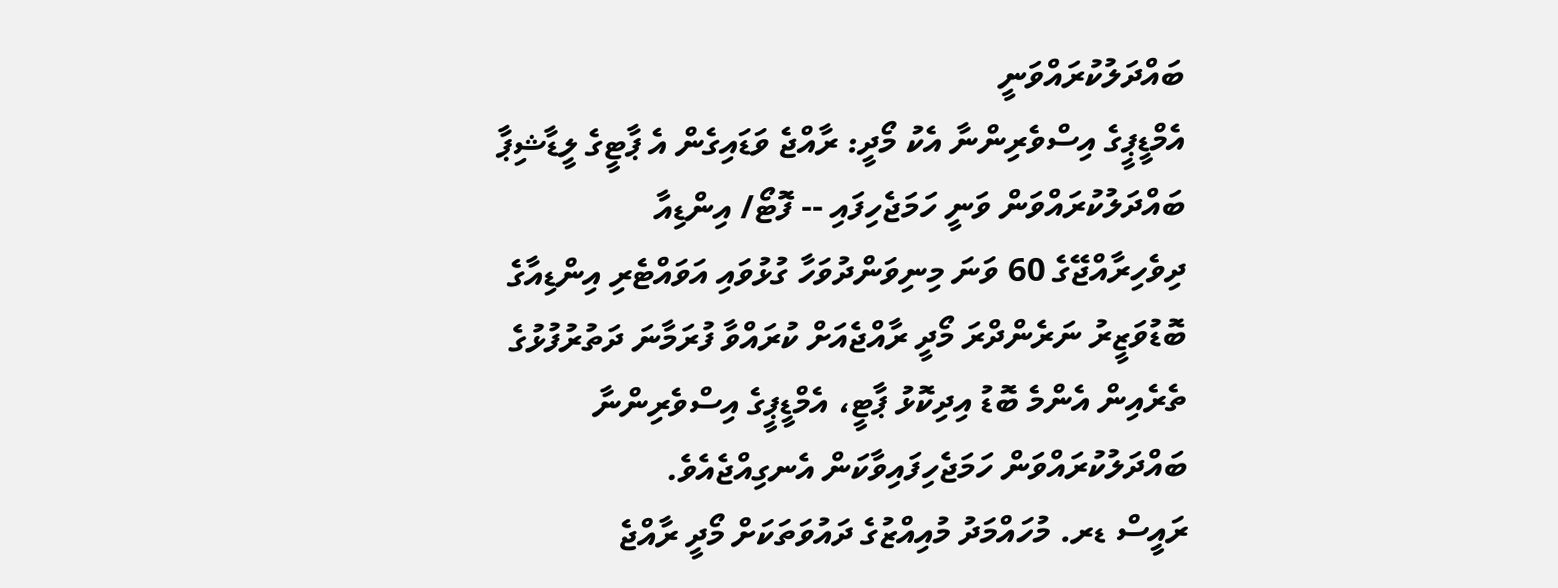ބައްދަލުކުރައްވަނީ
އެމްޑީޕީގެ އިސްވެރިންނާ އެކު މޯދީ: ރާއްޖެ ވަޑައިގެން އެ ޕާޓީގެ ލީޑާޝިޕާ ބައްދަލުކުރައްވަން ވަނީ ހަމަޖެހިފައި -- ފޮޓޯ/ އިންޑިއާ
ދިވެހިރާއްޖޭގެ 60 ވަނަ މިނިވަންދުވަހާ ގުޅުވައި އަވައްޓެރި އިންޑިއާގެ ބޮޑުވަޒީރު ނަރެންދްރަ މޯދީ ރާއްޖެއަށް ކުރައްވާ ފުރަމާނަ ދަތުރުފުޅުގެ ތެރެއިން އެންމެ ބޮޑު އިދިކޮޅު ޕާޓީ، އެމްޑީޕީގެ އިސްވެރިންނާ ބައްދަލުކުރައްވަން ހަމަޖެހިފައިވާކަން އެނގިއްޖެއެވެ.
ރައީސް ޑރ. މުހައްމަދު މުއިއްޒުގެ ދައުވަތަކަށް މޯދީ ރާއްޖެ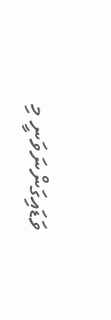ވަޑައިގަންނަވަނީ މި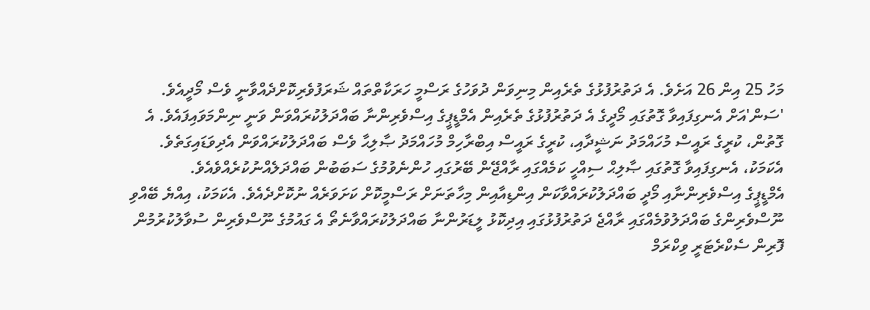މަހު 25 އިން 26 އަށެވެ. އެ ދަތުރުފުޅުގެ ތެރެއިން މިނިވަން ދުވަހުގެ ރަސްމީ ހަރަކާތްތައް ޝަރަފުވެރިކޮށްދެއްވާނީ ވެސް މޯދީއެވެ.
'ސަން'އަށް އެނގިފައިވާ ގޮތުގައި މޯދީގެ އެ ދަތުރުފުޅުގެ ތެރެއިން އެމްޑީޕީގެ އިސްވެރިންނާ ބައްދަލުކުރައްވަން ވަނީ ނިންމަވައިފައެވެ. އެ ގޮތުން، ކުރީގެ ރައީސް މުހައްމަދު ނަޝީދާއި، ކުރީގެ ރައީސް އިބްރާހިމް މުހައްމަދު ޞާލިޙާ ވެސް ބައްދަލުކުރައްވަން އެދިވަޑައިގަތެވެ. އެކަމަކު، އެނގިފައިވާ ގޮތުގައި ޞާލިޙް ސިއްހީ ކަމެއްގައި ރާއްޖޭން ބޭރުގައި ހުންނެވުމުގެ ސަބަބުން ބައްދަލެއްނުކުރެއްވެއެވެ.
އެމްޑީޕީގެ އިސްވެރިންނާއި މޯދީ ބައްދަލުކުރައްވާކަން އިންޑިއާއިން މިހާތަނަށް ރަސްމީކޮށް ކަށަވަރެއް ނުކޮށްދެއެވެ. އެކަމަކު، އިއްޔެ ބޭއްވި ނޫސްވެރިންގެ ބައްދަލުވުމެއްގައި ރާއްޖެ ދަތުރުފުޅުގައި އިދިކޮޅު ލީޑަރުންނާ ބައްދަލުކުރައްވާނެތޯ އެ ގައުމުގެ ނޫސްވެރިން ސުވާލުކުރުމުން ފޮރިން ސެކްރެޓަރީ ވިކްރަމް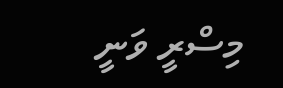މިސްރީ ވަނީ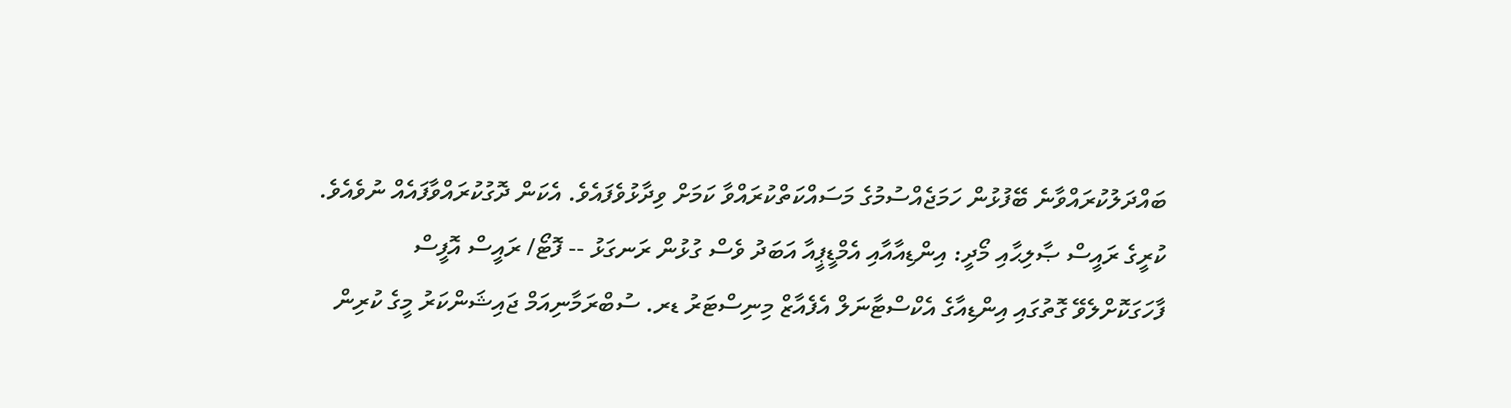ބައްދަލުކުރައްވާނެ ބޭފުޅުން ހަމަޖެއްސުމުގެ މަސައްކަތްކުރައްވާ ކަމަށް ވިދާޅުވެފައެވެ. އެކަން ދޮގުކުރައްވާފައެއް ނުވެއެވެ.
ކުރީގެ ރައީސް ޞާލިޙާއި މޯދީ: އިންޑިއާއާއި އެމްޑީޕީއާ އަބަދު ވެސް ގުޅުން ރަނގަޅު -- ފޮޓޯ/ ރައީސް އޮފީސް
ފާހަގަކޮށްލެވޭ ގޮތުގައި އިންޑިއާގެ އެކްސްޓާނަލް އެފެއާޒް މިނިސްޓަރު ޑރ. ސުބްރަމާނިއަމް ޖައިޝަންކަރު މީގެ ކުރިން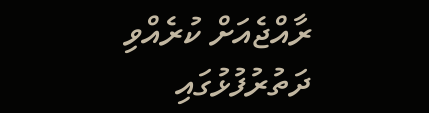ރާއްޖެއަށް ކުރެއްވި ދަތުރުފުޅުގައި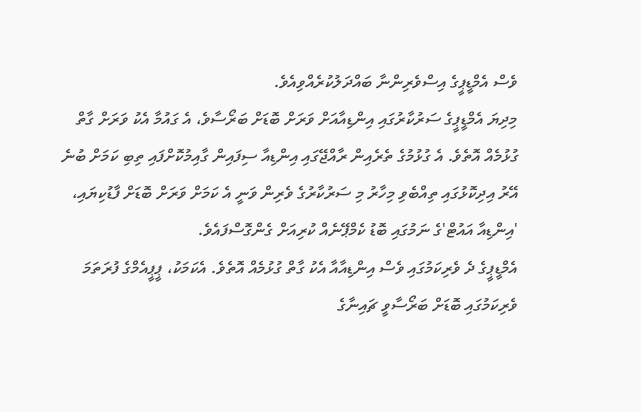ވެސް އެމްޑީޕީގެ އިސްވެރިންނާ ބައްދަލުކުރެއްވިއެވެ.
މިދިޔަ އެމްޑީޕީގެ ސަރުކާރުގައި އިންޑިއާއަށް ވަރަށް ބޮޑަށް ބަރޯސާވެ، އެ ގައުމާ އެކު ވަރަށް ގާތް ގުޅުމެއް އޮތެވެ. އެ ގުޅުމުގެ ތެރެއިން ރާއްޖޭގައި އިންޑިއާ ސިފައިން ގާއިމުކޮށްފައި ތިބި ކަމަށް ބުނެ އޭރު އިދިކޮޅުގައި ތިއްބެވި މިހާރު މި ސަރުކާރުގެ ވެރިން ވަނީ އެ ކަމަށް ވަރަށް ބޮޑަށް ފާޑުކިޔައި، 'އިންޑިއާ އައުޓް'ގެ ނަމުގައި ބޮޑު ކެމްޕޭނެއް ކުރިއަށް ގެންގޮސްފައެވެ.
އެމްޑީޕީގެ ދެ ވެރިކަމުގައި ވެސް އިންޑިއާއާ އެކު ގާތް ގުޅުމެއް އޮތެވެ. އެކަމަކު، ޕީޕީއެމްގެ ފުރަތަމަ ވެރިކަމުގައި ބޮޑަށް ބަރޯސާވީ ޗައިނާގެ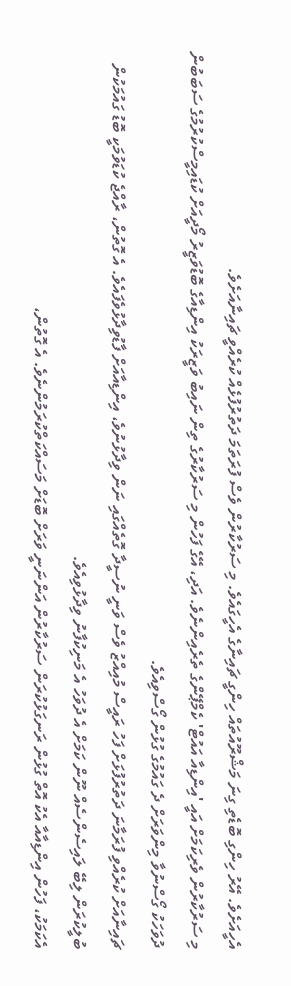އެހީއަށެވެ. އޭރު ހިންގި ބޮޑެތި ގިނަ މަޝްރޫއުތައް ހިންގީ ޗައިނާގެ އެހީގައެވެ. މި ސަރުކާރުން ވެސް ފުރަތަމަ ދަތުރުފުޅެއް ކުރެއްވީ ޗައިނާއަށެވެ.
މި ސަރުކާރުން ވެރިކަމަށް އައީ 'އިންޑިއާ އައުޓް' ކެމްޕޭންގެ ތެރެއިންނެވެ. އަދި، އޭގެ ފަހުން މި ސަރުކާރުގެ ތިން ނައިބު ވަޒީރަކު އިންޑިއާގެ ބޮޑުވަޒީރު މޯދީއަށް ކުޑައިމީސްކުރުމުގެ ސަބަބުން ދުވަހަކު ގޯސްނުވާ މިންވަރަށް ދެ ގައުމުގެ ގުޅުން ގޯސްވިއެވެ.
ޗައިނާއަށް ކުރެއްވި ފުރަމާނަ ދަތުރުފުޅަށް ފަހު ރައީސް މުއިއްޒު ވެސް ވަނީ ނުސީދާ ގޮތެއްގައި ނަން ވިދާޅުނުވެ، އިންޑިއާއަށް ފާޑުވިދާޅުވެފައެވެ. އެ ގޮތުން، ރާއްޖެ ކުޑަވުމަކީ ބޮޑު ގައުމަކުން ބުލީކުރަން ލިބޭ ލައިސެންސެއް ނޫން ކަމަށް އެ ދުވަހު އެ މަނިކުފާނު ވިދާޅުވިއެވެ.
އެކަމަކު، ފަހުން އިންޑިއާއާ އެކު އޮތް ގުޅުން ރަނގަޅުކުރަން ސަރުކާރުން އަންނަނީ ވަރަށް ބޮޑަށް މަސައްކަތްކުރަމުންނެވެ. އެ ގޮތުން،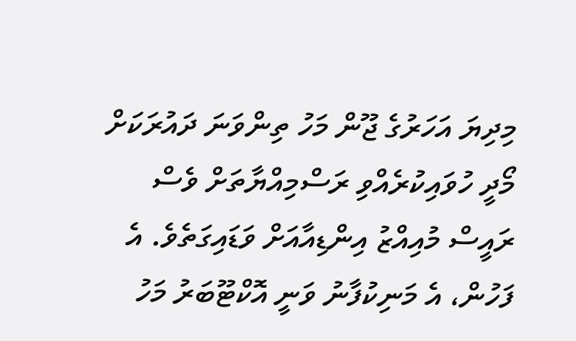މިދިޔަ އަހަރުގެ ޖޫން މަހު ތިންވަނަ ދައުރަކަށް މޯދީ ހުވައިކުރެއްވި ރަސްމިއްޔާތަށް ވެސް ރައީސް މުއިއްޒު އިންޑިއާއަށް ވަޑައިގަތެވެ. އެ ފަހުން، އެ މަނިކުފާނު ވަނީ އޮކްޓޫބަރު މަހު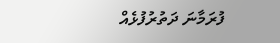ފުރަމާނަ ދަތުރުފުޅެއް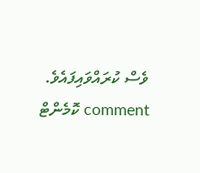ވެސް ކުރައްވައިފައެވެ.
comment ކޮމެންޓް